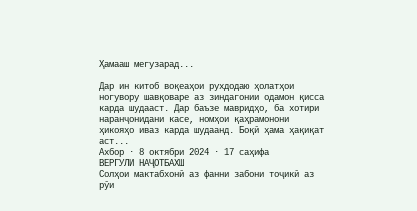Ҳамааш мегузарад...

Дар ин китоб воқеаҳои рухдодаю ҳолатҳои ногувору шавқоваре аз зиндагонии одамон қисса карда шудааст. Дар баъзе мавридҳо, ба хотири наранҷонидани касе, номҳои қаҳрамонони ҳикояҳо иваз карда шудаанд. Боқӣ ҳама ҳақиқат аст...
Ахбор · 8 октябри 2024 · 17 саҳифа
ВЕРГУЛИ НАҶОТБАХШ
Солҳои мактабхонӣ аз фанни забони тоҷикӣ аз рӯи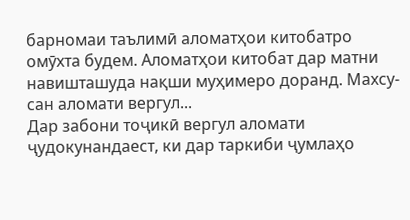барномаи таълимӣ аломатҳои китобатро омӯхта будем. Аломатҳои китобат дар матни навишташуда нақши муҳимеро доранд. Махсу- сан аломати вергул...
Дар забони тоҷикӣ вергул аломати ҷудокунандаест, ки дар таркиби ҷумлаҳо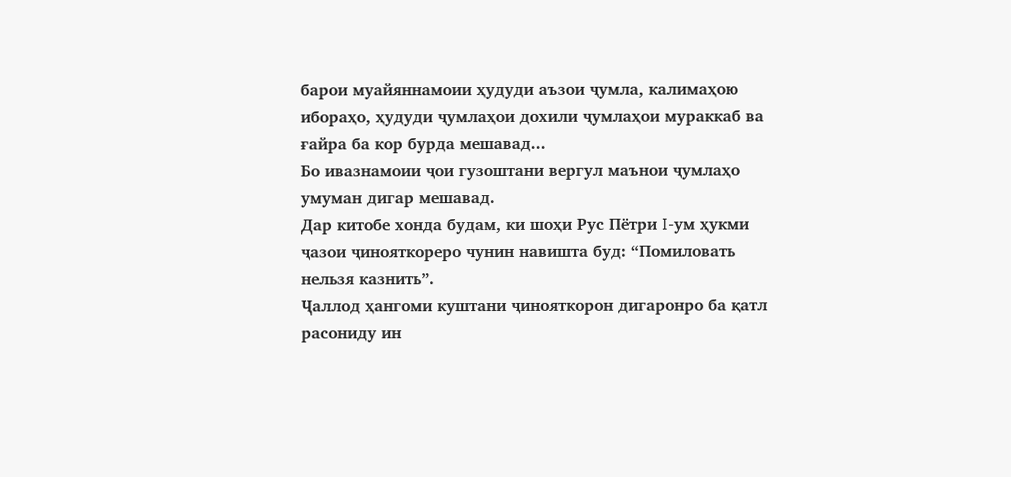барои муайяннамоии ҳудуди аъзои ҷумла, калимаҳою ибораҳо, ҳудуди ҷумлаҳои дохили ҷумлаҳои мураккаб ва ғайра ба кор бурда мешавад...
Бо ивазнамоии ҷои гузоштани вергул маънои ҷумлаҳо умуман дигар мешавад.
Дар китобе хонда будам, ки шоҳи Рус Пётри I-ум ҳукми ҷазои ҷинояткореро чунин навишта буд: “Помиловать нельзя казнить”.
Ҷаллод ҳангоми куштани ҷинояткорон дигаронро ба қатл расониду ин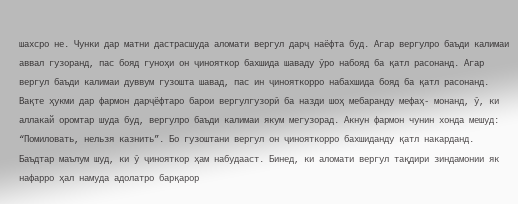шахсро не. Чунки дар матни дастрасшуда аломати вергул дарҷ наёфта буд. Агар вергулро баъди калимаи аввал гузоранд, пас бояд гуноҳи он ҷинояткор бахшида шаваду ӯро набояд ба қатл расонанд. Агар вергул баъди калимаи дуввум гузошта шавад, пас ин ҷинояткорро набахшида бояд ба қатл расонанд.
Вақте ҳукми дар фармон дарҷёфтаро барои вергулгузорӣ ба назди шоҳ мебаранду мефаҳ- монанд, ӯ, ки аллакай оромтар шуда буд, вергулро баъди калимаи якум мегузорад. Акнун фармон чунин хонда мешуд: “Помиловать, нельзя казнить”. Бо гузоштани вергул он ҷинояткорро бахшиданду қатл накарданд.
Баъдтар маълум шуд, ки ӯ ҷинояткор ҳам набудааст. Бинед, ки аломати вергул тақдири зиндамонии як нафарро ҳал намуда адолатро барқарор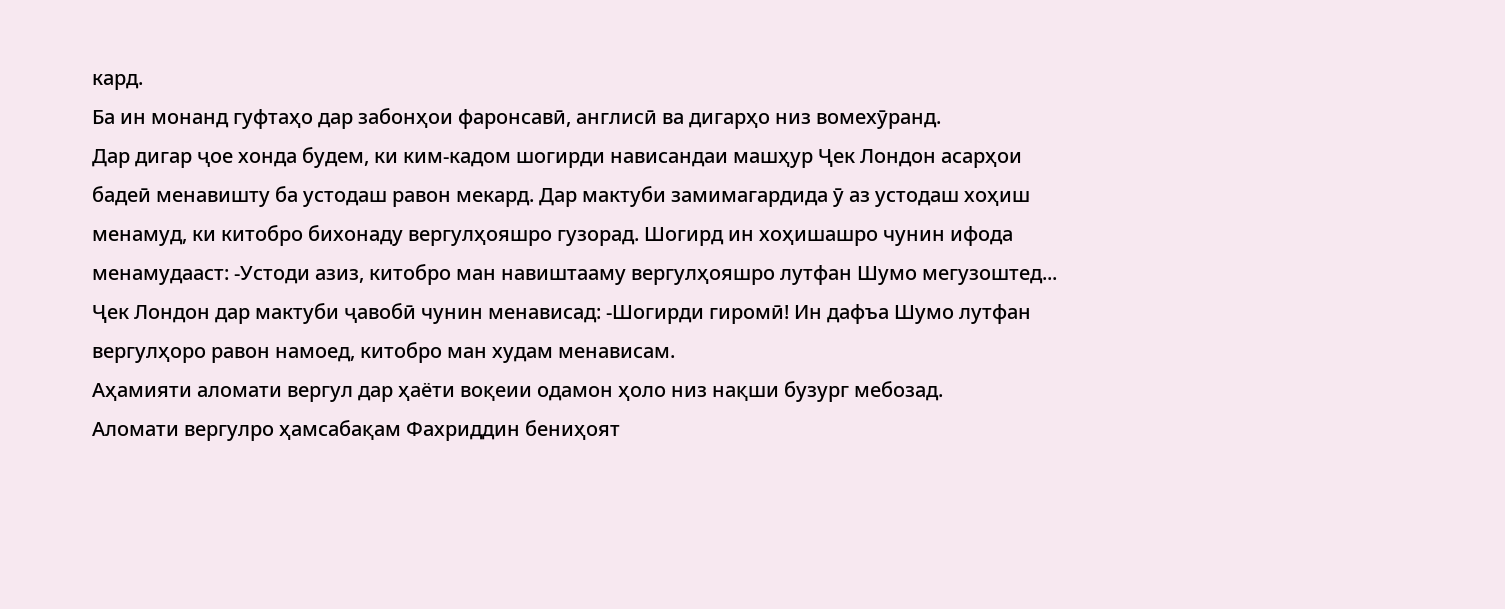кард.
Ба ин монанд гуфтаҳо дар забонҳои фаронсавӣ, англисӣ ва дигарҳо низ вомехӯранд.
Дар дигар ҷое хонда будем, ки ким-кадом шогирди нависандаи машҳур Ҷек Лондон асарҳои бадеӣ менавишту ба устодаш равон мекард. Дар мактуби замимагардида ӯ аз устодаш хоҳиш менамуд, ки китобро бихонаду вергулҳояшро гузорад. Шогирд ин хоҳишашро чунин ифода менамудааст: -Устоди азиз, китобро ман навиштааму вергулҳояшро лутфан Шумо мегузоштед...
Ҷек Лондон дар мактуби ҷавобӣ чунин менависад: -Шогирди гиромӣ! Ин дафъа Шумо лутфан вергулҳоро равон намоед, китобро ман худам менависам.
Аҳамияти аломати вергул дар ҳаёти воқеии одамон ҳоло низ нақши бузург мебозад.
Аломати вергулро ҳамсабақам Фахриддин бениҳоят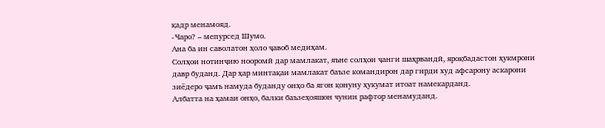қадр менамояд.
-Чаро? – мепурсед Шумо.
Ана ба ин саволатон ҳоло ҷавоб медиҳам.
Солҳои нотинҷию нооромӣ дар мамлакат, яъне солҳои ҷанги шаҳрвандӣ, яроқбадастон ҳукмрони давр буданд. Дар ҳар минтақаи мамлакат баъзе командирон дар гирди худ афсарону аскарони зиёдеро ҷамъ намуда буданду онҳо ба ягон қонуну ҳукумат итоат намекарданд.
Албатта на ҳамаи онҳо, балки баъзеҳояшон чунин рафтор менамуданд.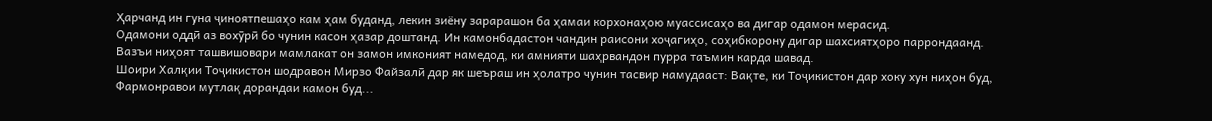Ҳарчанд ин гуна ҷиноятпешаҳо кам ҳам буданд, лекин зиёну зарарашон ба ҳамаи корхонаҳою муассисаҳо ва дигар одамон мерасид.
Одамони оддӣ аз вохӯрӣ бо чунин касон ҳазар доштанд. Ин камонбадастон чандин раисони хоҷагиҳо, соҳибкорону дигар шахсиятҳоро паррондаанд. Вазъи ниҳоят ташвишовари мамлакат он замон имконият намедод, ки амнияти шаҳрвандон пурра таъмин карда шавад.
Шоири Халқии Тоҷикистон шодравон Мирзо Файзалӣ дар як шеъраш ин ҳолатро чунин тасвир намудааст: Вақте, ки Тоҷикистон дар хоку хун ниҳон буд, Фармонравои мутлақ дорандаи камон буд...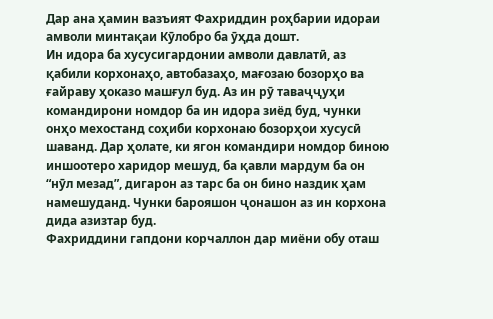Дар ана ҳамин вазъият Фахриддин роҳбарии идораи амволи минтақаи Кӯлобро ба ӯҳда дошт.
Ин идора ба хусусигардонии амволи давлатӣ, аз қабили корхонаҳо, автобазаҳо, мағозаю бозорҳо ва ғайраву ҳоказо машғул буд. Аз ин рӯ таваҷҷуҳи командирони номдор ба ин идора зиёд буд, чунки онҳо мехостанд соҳиби корхонаю бозорҳои хусусӣ шаванд. Дар ҳолате, ки ягон командири номдор биною иншоотеро харидор мешуд, ба қавли мардум ба он “нӯл мезад”, дигарон аз тарс ба он бино наздик ҳам намешуданд. Чунки барояшон ҷонашон аз ин корхона дида азизтар буд.
Фахриддини гапдони корчаллон дар миёни обу оташ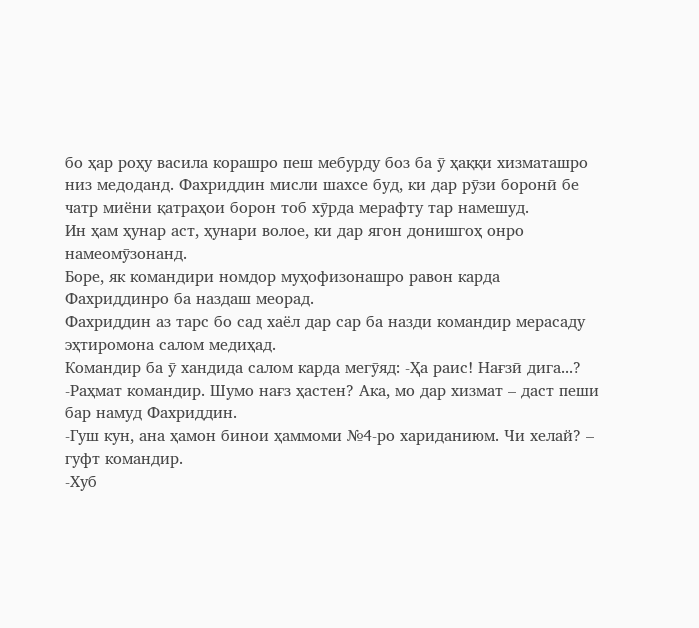бо ҳар роҳу васила корашро пеш мебурду боз ба ӯ ҳаққи хизматашро низ медоданд. Фахриддин мисли шахсе буд, ки дар рӯзи боронӣ бе чатр миёни қатраҳои борон тоб хӯрда мерафту тар намешуд.
Ин ҳам ҳунар аст, ҳунари волое, ки дар ягон донишгоҳ онро намеомӯзонанд.
Боре, як командири номдор муҳофизонашро равон карда Фахриддинро ба наздаш меорад.
Фахриддин аз тарс бо сад хаёл дар сар ба назди командир мерасаду эҳтиромона салом медиҳад.
Командир ба ӯ хандида салом карда мегӯяд: -Ҳа раис! Нағзӣ дига...? -Раҳмат командир. Шумо нағз ҳастен? Ака, мо дар хизмат – даст пеши бар намуд Фахриддин.
-Гуш кун, ана ҳамон бинои ҳаммоми №4-ро хариданиюм. Чи хелай? – гуфт командир.
-Хуб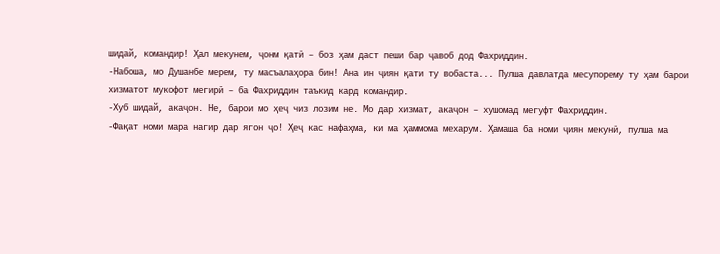шидай, командир! Ҳал мекунем, ҷонм қатӣ – боз ҳам даст пеши бар ҷавоб дод Фахриддин.
-Набоша, мо Душанбе мерем, ту масъалаҳора бин! Ана ин ҷиян қати ту вобаста... Пулша давлатда месупорему ту ҳам барои хизматот мукофот мегирӣ – ба Фахриддин таъкид кард командир.
-Хуб шидай, акаҷон. Не, барои мо ҳеҷ чиз лозим не. Мо дар хизмат, акаҷон – хушомад мегуфт Фахриддин.
-Фақат номи мара нагир дар ягон ҷо! Ҳеҷ кас нафаҳма, ки ма ҳаммома мехарум. Ҳамаша ба номи ҷиян мекунӣ, пулша ма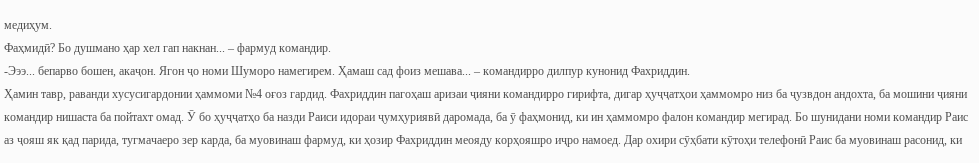медиҳум.
Фаҳмидӣ? Бо душмано ҳар хел гап накнан... – фармуд командир.
-Эээ... бепарво бошен, акаҷон. Ягон ҷо номи Шуморо намегирем. Ҳамаш сад фоиз мешава... – командирро дилпур кунонид Фахриддин.
Ҳамин тавр, раванди хусусигардонии ҳаммоми №4 оғоз гардид. Фахриддин пагоҳаш аризаи ҷияни командирро гирифта, дигар ҳуҷҷатҳои ҳаммомро низ ба ҷузвдон андохта, ба мошини ҷияни командир нишаста ба пойтахт омад. Ӯ бо ҳуҷҷатҳо ба назди Раиси идораи ҷумҳуриявӣ даромада, ба ӯ фаҳмонид, ки ин ҳаммомро фалон командир мегирад. Бо шунидани номи командир Раис аз ҷояш як қад парида, тугмачаеро зер карда, ба муовинаш фармуд, ки ҳозир Фахриддин меояду корҳояшро иҷро намоед. Дар охири сӯҳбати кӯтоҳи телефонӣ Раис ба муовинаш расонид, ки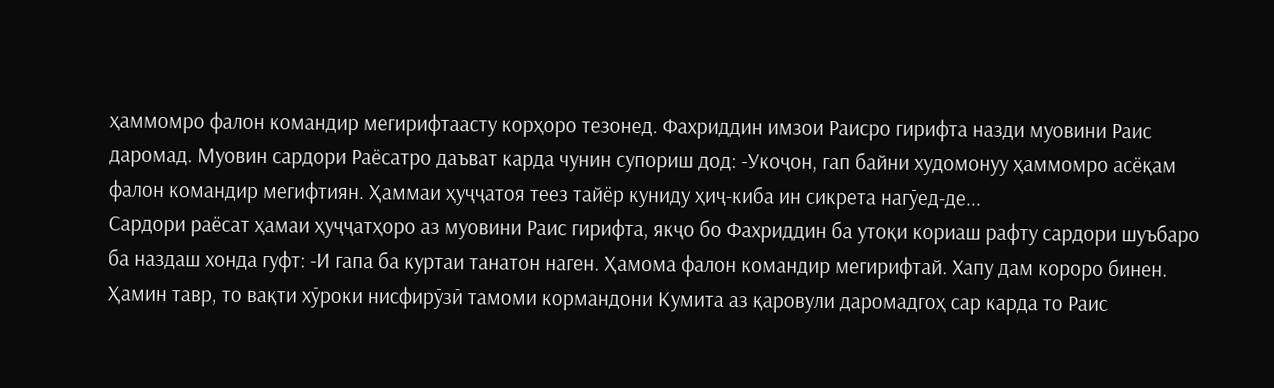ҳаммомро фалон командир мегирифтаасту корҳоро тезонед. Фахриддин имзои Раисро гирифта назди муовини Раис даромад. Муовин сардори Раёсатро даъват карда чунин супориш дод: -Укоҷон, гап байни худомонуу ҳаммомро асёқам фалон командир мегифтиян. Ҳаммаи ҳуҷҷатоя теез тайёр куниду ҳиҷ-киба ин сикрета нагӯед-де...
Сардори раёсат ҳамаи ҳуҷҷатҳоро аз муовини Раис гирифта, якҷо бо Фахриддин ба утоқи кориаш рафту сардори шуъбаро ба наздаш хонда гуфт: -И гапа ба куртаи танатон наген. Ҳамома фалон командир мегирифтай. Хапу дам короро бинен.
Ҳамин тавр, то вақти хӯроки нисфирӯзӣ тамоми кормандони Кумита аз қаровули даромадгоҳ сар карда то Раис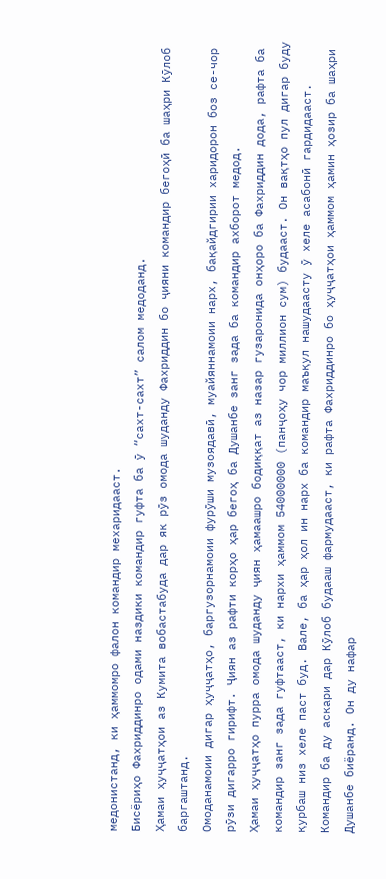медонистанд, ки ҳаммомро фалон командир мехаридааст.
Бисёриҳо Фахриддинро одами наздики командир гуфта ба ӯ “сахт-сахт” салом медоданд.
Ҳамаи ҳуҷҷатҳои аз Кумита вобастабуда дар як рӯз омода шуданду Фахриддин бо ҷияни командир бегоҳӣ ба шаҳри Кӯлоб баргаштанд.
Омоданамоии дигар ҳуҷҷатҳо, баргузорнамоии фурӯши музоядавӣ, муайяннамоии нарх, бақайдгирии харидорон боз се-чор рӯзи дигарро гирифт. Ҷиян аз рафти корҳо ҳар бегоҳ ба Душанбе занг зада ба командир ахборот медод.
Ҳамаи ҳуҷҷатҳо пурра омода шуданду ҷиян ҳамаашро бодиққат аз назар гузаронида онҳоро ба Фахриддин дода, рафта ба командир занг зада гуфтааст, ки нархи ҳаммом 54000000 (панҷоҳу чор миллион сум) будааст. Он вақтҳо пул дигар буду қурбаш низ хеле паст буд. Вале, ба ҳар ҳол ин нарх ба командир маъқул нашудаасту ӯ хеле асабонӣ гардидааст. Командир ба ду аскари дар Кӯлоб будааш фармудааст, ки рафта Фахриддинро бо ҳуҷҷатҳои ҳаммом ҳамин ҳозир ба шаҳри Душанбе биёранд. Он ду нафар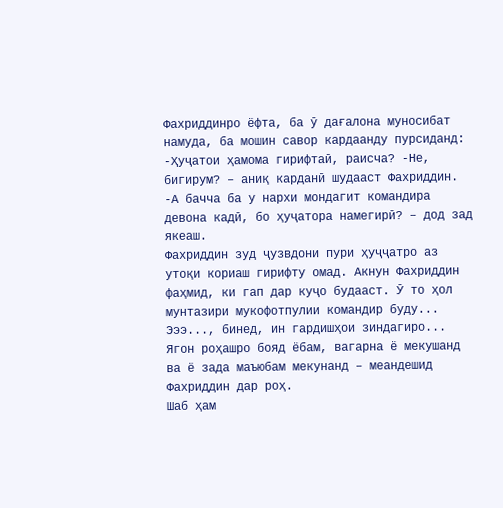Фахриддинро ёфта, ба ӯ дағалона муносибат намуда, ба мошин савор кардаанду пурсиданд: -Ҳуҷатои ҳамома гирифтаӣ, раисча? -Не, бигирум? – аниқ карданӣ шудааст Фахриддин.
-А бачча ба у нархи мондагит командира девона кадӣ, бо ҳуҷатора намегирӣ? – дод зад якеаш.
Фахриддин зуд ҷузвдони пури ҳуҷҷатро аз утоқи кориаш гирифту омад. Акнун Фахриддин фаҳмид, ки гап дар куҷо будааст. Ӯ то ҳол мунтазири мукофотпулии командир буду... Эээ..., бинед, ин гардишҳои зиндагиро... Ягон роҳашро бояд ёбам, вагарна ё мекушанд ва ё зада маъюбам мекунанд – меандешид Фахриддин дар роҳ.
Шаб ҳам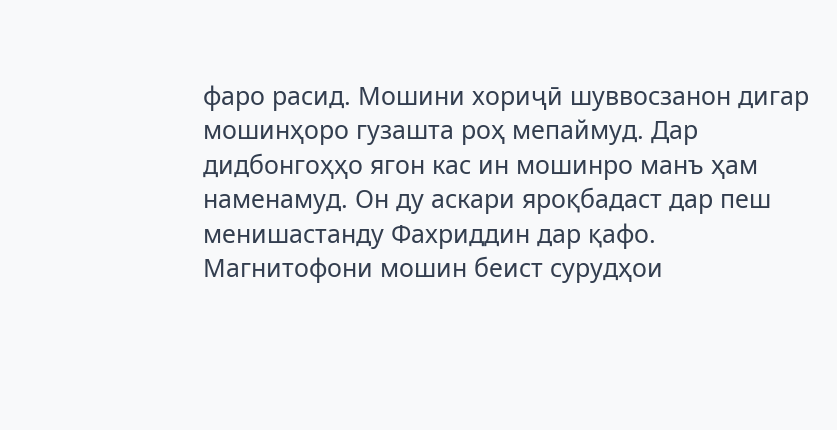фаро расид. Мошини хориҷӣ шуввосзанон дигар мошинҳоро гузашта роҳ мепаймуд. Дар дидбонгоҳҳо ягон кас ин мошинро манъ ҳам наменамуд. Он ду аскари яроқбадаст дар пеш менишастанду Фахриддин дар қафо.
Магнитофони мошин беист сурудҳои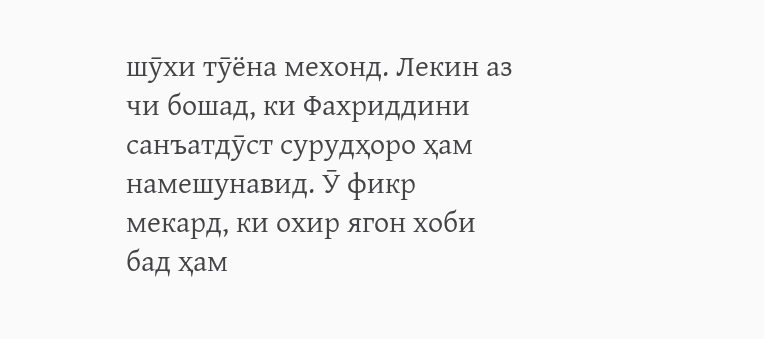шӯхи тӯёна мехонд. Лекин аз чи бошад, ки Фахриддини санъатдӯст сурудҳоро ҳам намешунавид. Ӯ фикр мекард, ки охир ягон хоби бад ҳам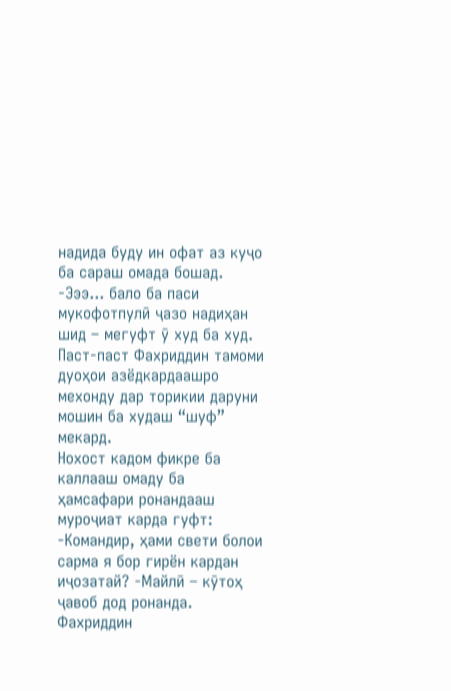надида буду ин офат аз куҷо ба сараш омада бошад.
-Эээ... бало ба паси мукофотпулӣ ҷазо надиҳан шид – мегуфт ӯ худ ба худ.
Паст-паст Фахриддин тамоми дуоҳои азёдкардаашро мехонду дар торикии даруни мошин ба худаш “шуф” мекард.
Нохост кадом фикре ба каллааш омаду ба ҳамсафари ронандааш муроҷиат карда гуфт: -Командир, ҳами свети болои сарма я бор гирён кардан иҷозатай? -Майлӣ – кӯтоҳ ҷавоб дод ронанда.
Фахриддин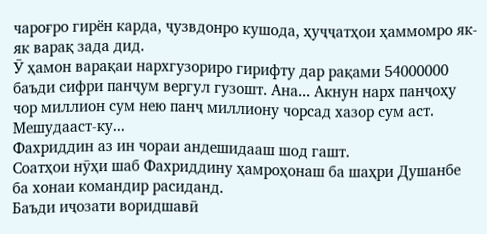чароғро гирён карда, ҷузвдонро кушода, ҳуҷҷатҳои ҳаммомро як-як варақ зада дид.
Ӯ ҳамон варақаи нархгузориро гирифту дар рақами 54000000 баъди сифри панҷум вергул гузошт. Ана... Акнун нарх панҷоҳу чор миллион сум нею панҷ миллиону чорсад хазор сум аст.
Мешудааст-ку...
Фахриддин аз ин чораи андешидааш шод гашт.
Соатҳои нӯҳи шаб Фахриддину ҳамроҳонаш ба шаҳри Душанбе ба хонаи командир расиданд.
Баъди иҷозати воридшавӣ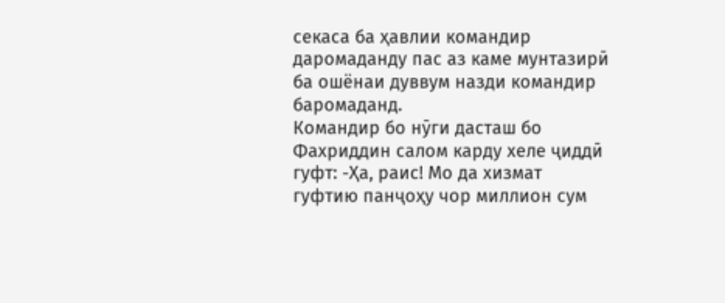секаса ба ҳавлии командир даромаданду пас аз каме мунтазирӣ ба ошёнаи дуввум назди командир баромаданд.
Командир бо нӯги дасташ бо Фахриддин салом карду хеле ҷиддӣ гуфт: -Ҳа, раис! Мо да хизмат гуфтию панҷоҳу чор миллион сум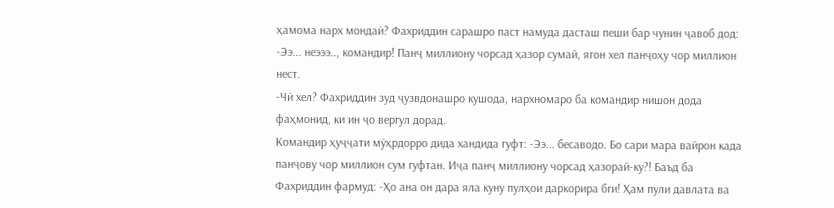ҳамома нарх мондаӣ? Фахриддин сарашро паст намуда дасташ пеши бар чунин ҷавоб дод: -Ээ... неэээ.., командир! Панҷ миллиону чорсад ҳазор сумай, ягон хел панҷоҳу чор миллион нест.
-Чӣ хел? Фахриддин зуд ҷузвдонашро кушода, нархномаро ба командир нишон дода фаҳмонид, ки ин ҷо вергул дорад.
Командир ҳуҷҷати мӯҳрдорро дида хандида гуфт: -Ээ... бесаводо. Бо сари мара вайрон када панҷову чор миллион сум гуфтан. Иҷа панҷ миллиону чорсад ҳазорай-ку?! Баъд ба Фахриддин фармуд: -Ҳо ана он дара яла куну пулҳои даркорира бги! Ҳам пули давлата ва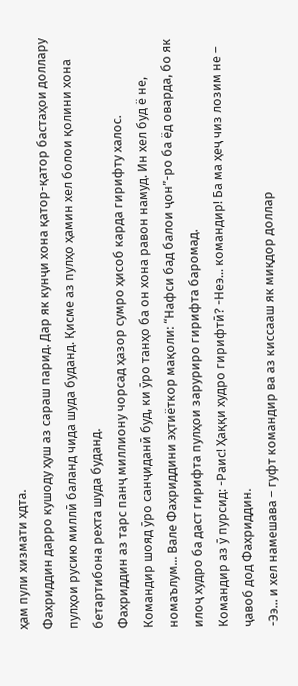ҳам пули хизмати хдта.
Фахриддин дарро кушоду ҳуш аз сараш парид. Дар як кунҷи хона қатор-қатор бастаҳои доллару пулҳои русию миллӣ баланд чида шуда буданд. Қисме аз пулҳо ҳамин хел болои қолини хона бетартибона рехта шуда буданд.
Фахриддин аз тарс панҷ миллиону чорсад ҳазор сумро ҳисоб карда гирифту халос.
Командир шояд ӯро санҷиданӣ буд, ки ӯро танҳо ба он хона равон намуд. Ин хел буд ё не, номаълум... Вале Фахриддини эҳтиёткор мақоли: “Нафси бад балои ҷон”-ро ба ёд оварда, бо як илоҷ худро ба даст гирифта пулҳои заруриро гирифта баромад.
Командир аз ӯ пурсид: -Раис! Ҳаққи худро гирифтӣ? -Неэ... командир! Ба ма ҳеҷ чиз лозим не – ҷавоб дод Фахриддин.
-Ээ... и хел намешава – гуфт командир ва аз киссааш як миқдор доллар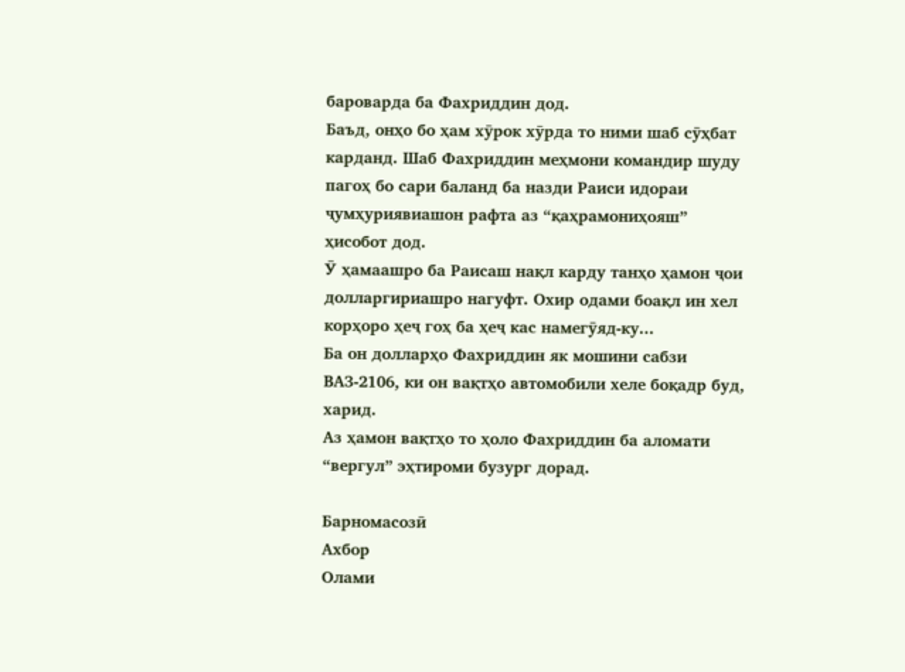бароварда ба Фахриддин дод.
Баъд, онҳо бо ҳам хӯрок хӯрда то ними шаб сӯҳбат карданд. Шаб Фахриддин меҳмони командир шуду пагоҳ бо сари баланд ба назди Раиси идораи ҷумҳуриявиашон рафта аз “қаҳрамониҳояш” ҳисобот дод.
Ӯ ҳамаашро ба Раисаш нақл карду танҳо ҳамон ҷои долларгириашро нагуфт. Охир одами боақл ин хел корҳоро ҳеҷ гоҳ ба ҳеҷ кас намегӯяд-ку...
Ба он долларҳо Фахриддин як мошини сабзи ВАЗ-2106, ки он вақтҳо автомобили хеле боқадр буд, харид.
Аз ҳамон вақтҳо то ҳоло Фахриддин ба аломати “вергул” эҳтироми бузург дорад.

Барномасозӣ
Ахбор
Олами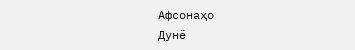Афсонаҳо
Дунё